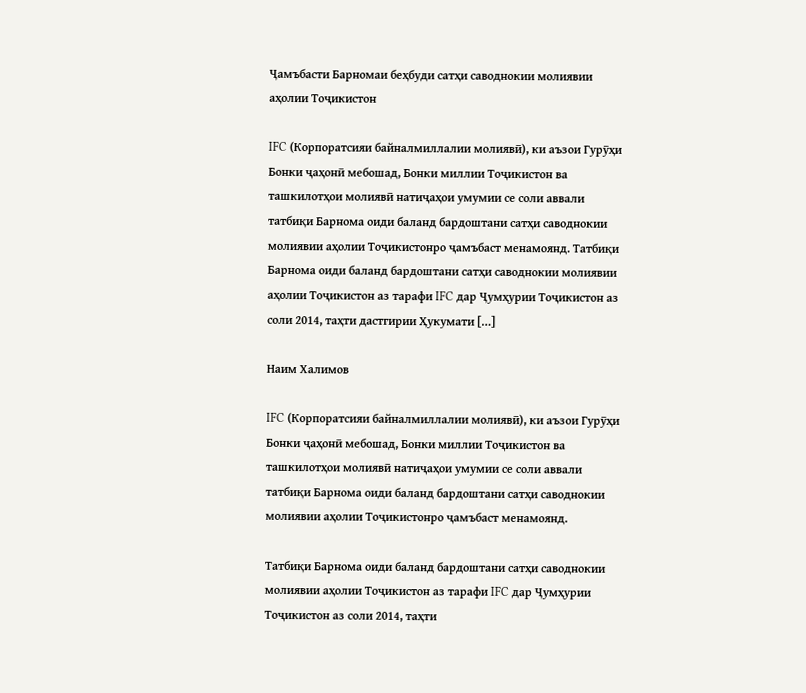Ҷамъбасти Барномаи беҳбуди сатҳи саводнокии молиявии аҳолии Тоҷикистон

IFC (Корпоратсияи байналмиллалии молиявӣ), ки аъзои Гурӯҳи Бонки ҷаҳонӣ мебошад, Бонки миллии Тоҷикистон ва ташкилотҳои молиявӣ натиҷаҳои умумии се соли аввали татбиқи Барнома оиди баланд бардоштани сатҳи саводнокии молиявии аҳолии Тоҷикистонро ҷамъбаст менамоянд. Татбиқи Барнома оиди баланд бардоштани сатҳи саводнокии молиявии аҳолии Тоҷикистон аз тарафи IFC дар Ҷумҳурии Тоҷикистон аз соли 2014, таҳти дастгирии Ҳукумати […]

Наим Халимов

IFC (Корпоратсияи байналмиллалии молиявӣ), ки аъзои Гурӯҳи Бонки ҷаҳонӣ мебошад, Бонки миллии Тоҷикистон ва ташкилотҳои молиявӣ натиҷаҳои умумии се соли аввали татбиқи Барнома оиди баланд бардоштани сатҳи саводнокии молиявии аҳолии Тоҷикистонро ҷамъбаст менамоянд.

Татбиқи Барнома оиди баланд бардоштани сатҳи саводнокии молиявии аҳолии Тоҷикистон аз тарафи IFC дар Ҷумҳурии Тоҷикистон аз соли 2014, таҳти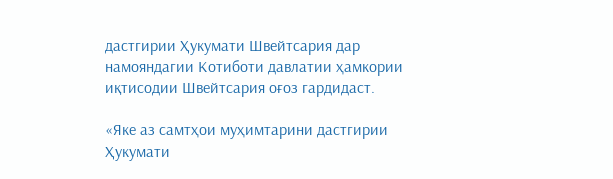дастгирии Ҳукумати Швейтсария дар намояндагии Котиботи давлатии ҳамкории иқтисодии Швейтсария оғоз гардидаст.

«Яке аз самтҳои муҳимтарини дастгирии Ҳукумати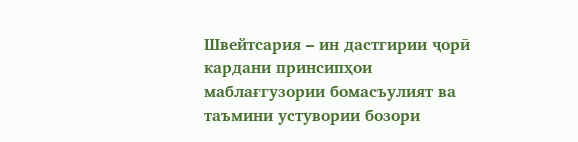Швейтсария – ин дастгирии ҷорӣ кардани принсипҳои маблағгузории бомасъулият ва таъмини устувории бозори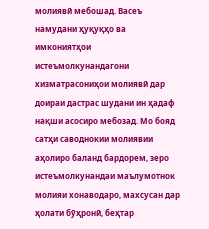молиявӣ мебошад. Васеъ намудани ҳуқуқҳо ва имкониятҳои истеъмолкунандагони хизматрасониҳои молиявӣ дар доираи дастрас шудани ин ҳадаф нақши асосиро мебозад. Мо бояд сатҳи саводнокии молиявии аҳолиро баланд бардорем, зеро истеъмолкунандаи маълумотнок молияи хонаводаро, махсусан дар ҳолати бӯҳронӣ, беҳтар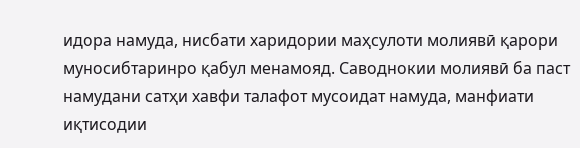идора намуда, нисбати харидории маҳсулоти молиявӣ қарори муносибтаринро қабул менамояд. Саводнокии молиявӣ ба паст намудани сатҳи хавфи талафот мусоидат намуда, манфиати иқтисодии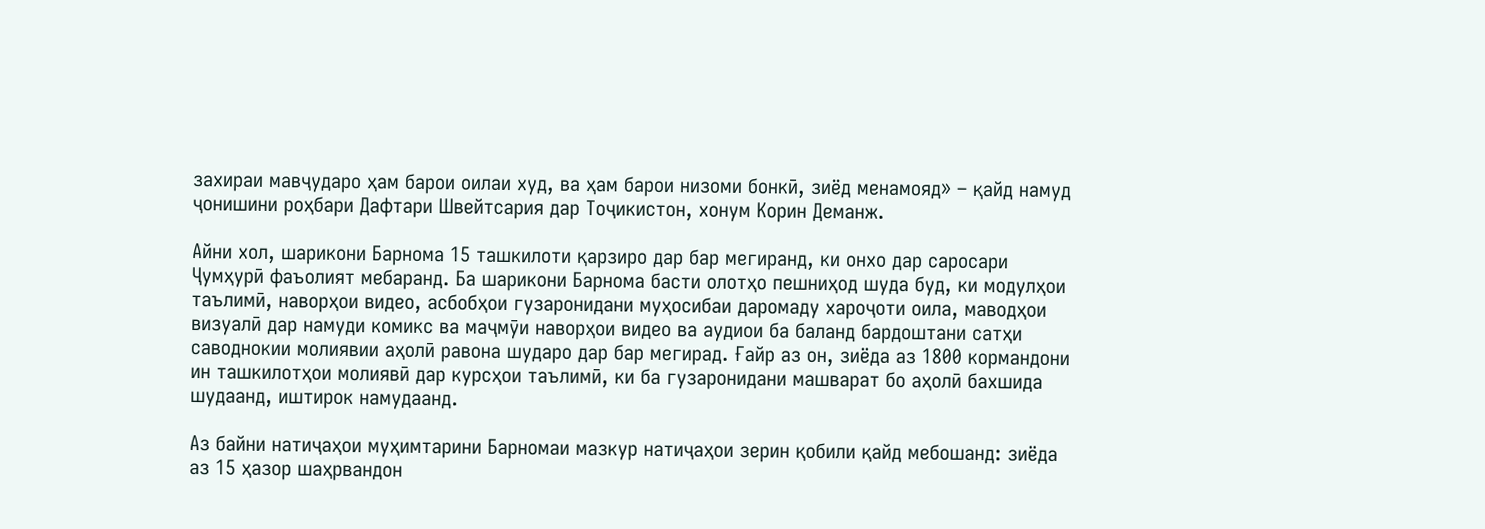захираи мавҷударо ҳам барои оилаи худ, ва ҳам барои низоми бонкӣ, зиёд менамояд» – қайд намуд ҷонишини роҳбари Дафтари Швейтсария дар Тоҷикистон, хонум Корин Деманж.

Айни хол, шарикони Барнома 15 ташкилоти қарзиро дар бар мегиранд, ки онхо дар саросари Ҷумҳурӣ фаъолият мебаранд. Ба шарикони Барнома басти олотҳо пешниҳод шуда буд, ки модулҳои таълимӣ, наворҳои видео, асбобҳои гузаронидани муҳосибаи даромаду хароҷоти оила, маводҳои визуалӣ дар намуди комикс ва маҷмӯи наворҳои видео ва аудиои ба баланд бардоштани сатҳи саводнокии молиявии аҳолӣ равона шударо дар бар мегирад. Ғайр аз он, зиёда аз 1800 кормандони ин ташкилотҳои молиявӣ дар курсҳои таълимӣ, ки ба гузаронидани машварат бо аҳолӣ бахшида шудаанд, иштирок намудаанд.

Аз байни натиҷаҳои муҳимтарини Барномаи мазкур натиҷаҳои зерин қобили қайд мебошанд: зиёда аз 15 ҳазор шаҳрвандон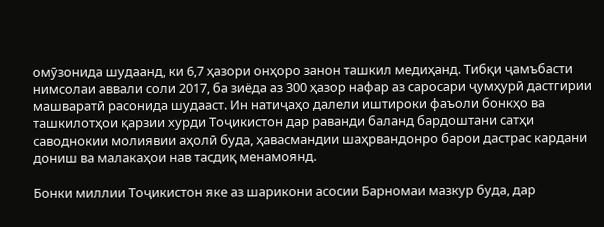омӯзонида шудаанд, ки 6,7 ҳазори онҳоро занон ташкил медиҳанд. Тибқи ҷамъбасти нимсолаи аввали соли 2017, ба зиёда аз 300 ҳазор нафар аз саросари ҷумҳурӣ дастгирии машваратӣ расонида шудааст. Ин натиҷаҳо далели иштироки фаъоли бонкҳо ва ташкилотҳои қарзии хурди Тоҷикистон дар раванди баланд бардоштани сатҳи саводнокии молиявии аҳолӣ буда, ҳавасмандии шаҳрвандонро барои дастрас кардани дониш ва малакаҳои нав тасдиқ менамоянд.

Бонки миллии Тоҷикистон яке аз шарикони асосии Барномаи мазкур буда, дар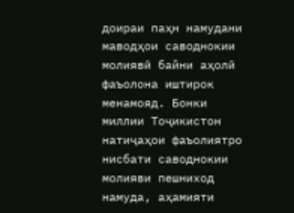доираи паҳн намудани маводҳои саводнокии молиявӣ байни аҳолӣ фаъолона иштирок менамояд. Бонки миллии Тоҷикистон натиҷаҳои фаъолиятро нисбати саводнокии молияви пешниход намуда, аҳамияти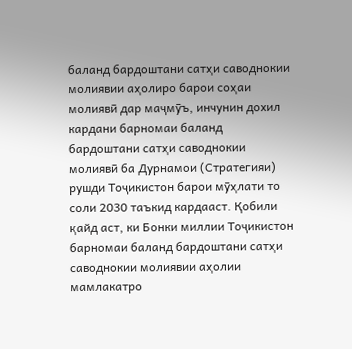баланд бардоштани сатҳи саводнокии молиявии аҳолиро барои соҳаи молиявӣ дар маҷмӯъ, инчунин дохил кардани барномаи баланд бардоштани сатҳи саводнокии молиявӣ ба Дурнамои (Стратегияи) рушди Тоҷикистон барои мӯҳлати то соли 2030 таъкид кардааст. Қобили қайд аст, ки Бонки миллии Тоҷикистон барномаи баланд бардоштани сатҳи саводнокии молиявии аҳолии мамлакатро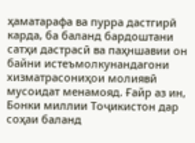ҳаматарафа ва пурра дастгирӣ карда, ба баланд бардоштани сатҳи дастрасӣ ва паҳншавии он байни истеъмолкунандагони хизматрасониҳои молиявӣ мусоидат менамояд. Ғайр аз ин, Бонки миллии Тоҷикистон дар соҳаи баланд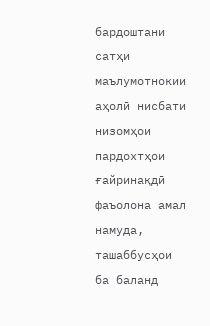бардоштани сатҳи маълумотнокии аҳолӣ нисбати низомҳои пардохтҳои ғайринақдӣ фаъолона амал намуда, ташаббусҳои ба баланд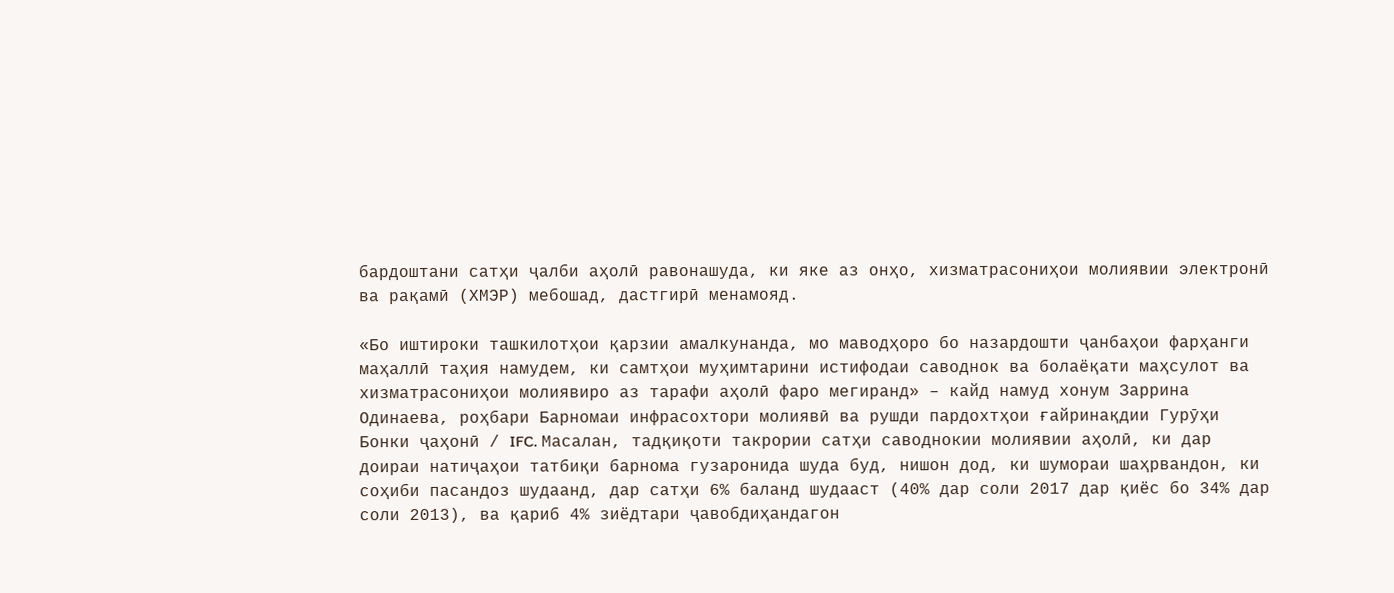бардоштани сатҳи ҷалби аҳолӣ равонашуда, ки яке аз онҳо, хизматрасониҳои молиявии электронӣ ва рақамӣ (ХМЭР) мебошад, дастгирӣ менамояд.

«Бо иштироки ташкилотҳои қарзии амалкунанда, мо маводҳоро бо назардошти ҷанбаҳои фарҳанги маҳаллӣ таҳия намудем, ки самтҳои муҳимтарини истифодаи саводнок ва болаёқати маҳсулот ва хизматрасониҳои молиявиро аз тарафи аҳолӣ фаро мегиранд» – кайд намуд хонум Заррина Одинаева, роҳбари Барномаи инфрасохтори молиявӣ ва рушди пардохтҳои ғайринақдии Гурӯҳи Бонки ҷаҳонӣ / IFC. Масалан, тадқиқоти такрории сатҳи саводнокии молиявии аҳолӣ, ки дар доираи натиҷаҳои татбиқи барнома гузаронида шуда буд, нишон дод, ки шумораи шаҳрвандон, ки соҳиби пасандоз шудаанд, дар сатҳи 6% баланд шудааст (40% дар соли 2017 дар қиёс бо 34% дар соли 2013), ва қариб 4% зиёдтари ҷавобдиҳандагон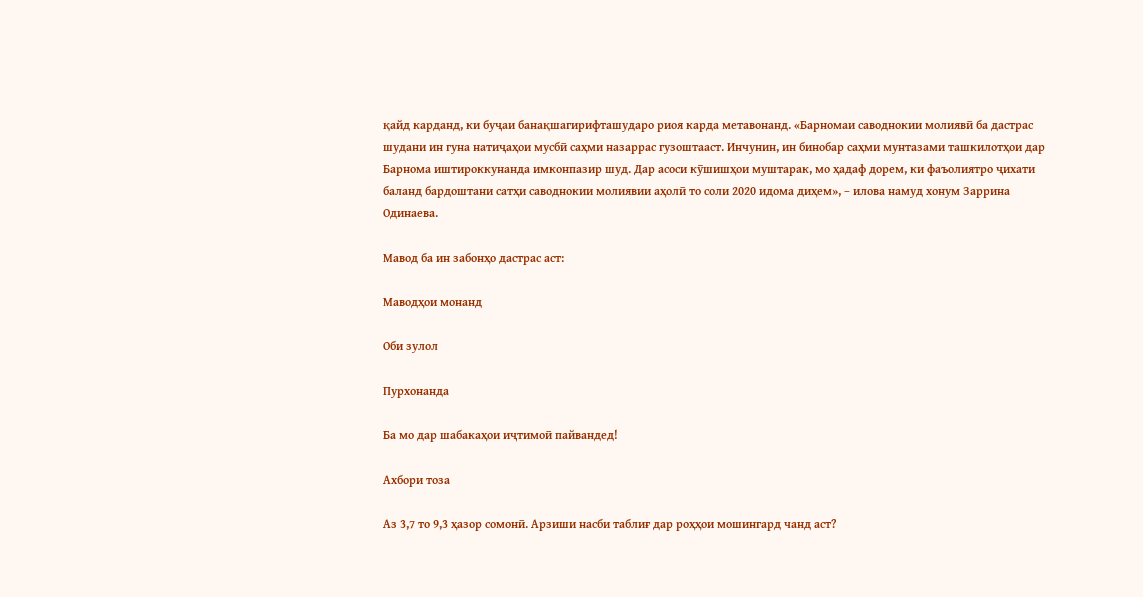қайд карданд, ки буҷаи банақшагирифташударо риоя карда метавонанд. «Барномаи саводнокии молиявӣ ба дастрас шудани ин гуна натиҷаҳои мусбӣ саҳми назаррас гузоштааст. Инчунин, ин бинобар саҳми мунтазами ташкилотҳои дар Барнома иштироккунанда имконпазир шуд. Дар асоси кӯшишҳои муштарак, мо ҳадаф дорем, ки фаъолиятро ҷихати баланд бардоштани сатҳи саводнокии молиявии аҳолӣ то соли 2020 идома диҳем», – илова намуд хонум Заррина Одинаева.

Мавод ба ин забонҳо дастрас аст:

Маводҳои монанд

Оби зулол

Пурхонанда

Ба мо дар шабакаҳои иҷтимоӣ пайвандед!

Ахбори тоза

Аз 3,7 то 9,3 ҳазор сомонӣ. Арзиши насби таблиғ дар роҳҳои мошингард чанд аст?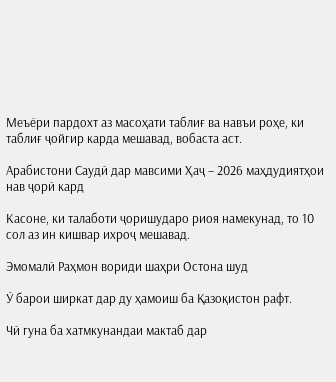Меъёри пардохт аз масоҳати таблиғ ва навъи роҳе, ки таблиғ ҷойгир карда мешавад, вобаста аст.

Арабистони Саудӣ дар мавсими Ҳаҷ – 2026 маҳдудиятҳои нав ҷорӣ кард

Касоне, ки талаботи ҷоришударо риоя намекунад, то 10 сол аз ин кишвар ихроҷ мешавад.

Эмомалӣ Раҳмон вориди шаҳри Остона шуд

Ӯ барои ширкат дар ду ҳамоиш ба Қазоқистон рафт.

Чӣ гуна ба хатмкунандаи мактаб дар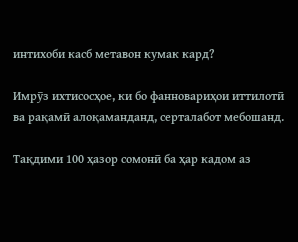интихоби касб метавон кумак кард?

Имрӯз ихтисосҳое, ки бо фанновариҳои иттилотӣ ва рақамӣ алоқаманданд, серталабот мебошанд.

Тақдими 100 ҳазор сомонӣ ба ҳар кадом аз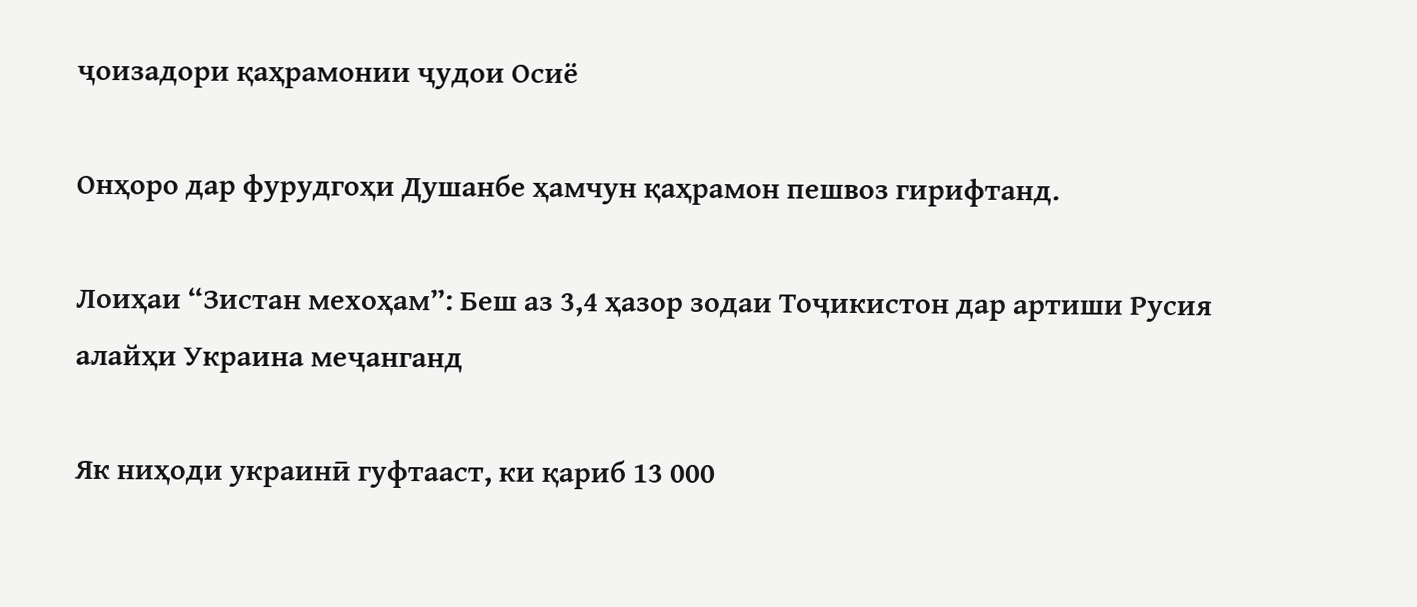ҷоизадори қаҳрамонии ҷудои Осиё

Онҳоро дар фурудгоҳи Душанбе ҳамчун қаҳрамон пешвоз гирифтанд.

Лоиҳаи “Зистан мехоҳам”: Беш аз 3,4 ҳазор зодаи Тоҷикистон дар артиши Русия алайҳи Украина меҷанганд

Як ниҳоди украинӣ гуфтааст, ки қариб 13 000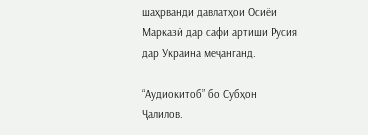шаҳрванди давлатҳои Осиёи Марказӣ дар сафи артиши Русия дар Украина меҷанганд.

“Аудиокитоб” бо Субҳон Ҷалилов.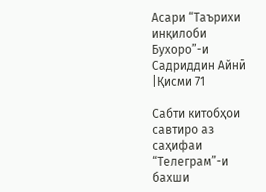Асари “Таърихи инқилоби Бухоро”-и Садриддин Айнӣ |Қисми 71

Cабти китобҳои савтиро аз саҳифаи “Телеграм”-и бахши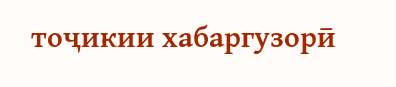тоҷикии хабаргузорӣ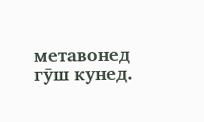метавонед гӯш кунед.